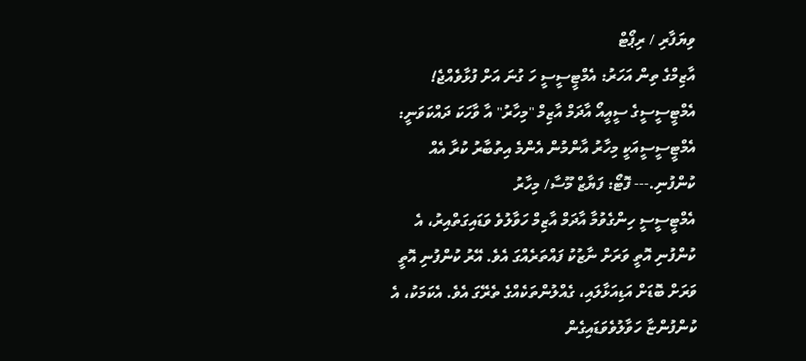ވިޔަފާރި / ރިޕޯޓް
އާޒިމްގެ ތިން އަހަރު: އެމްޓީސީސީ ހަ ގުނަ އަށް ފުޅާވެއްޖެ!
އެމްޓީސީސީގެ ސީއީއޯ އާދަމް އާޒިމް "މިހާރު" އާ ވާހަކަ ދައްކަވަނީ: އެމްޓީސީސީއަކީ މިހާރު އާންމުން އެންމެ އިތުބާރު ކުރާ އެއް ކުންފުނި.--- ފޮޓޯ: ފަޔާޒް މޫސާ/ މިހާރު
އެމްޓީސީސީ ހިންގެވުމާ އާދަމް އާޒިމް ހަވާލުވެ ވަޑައިގަތްއިރު، އެ ކުންފުނި އޮތީ ވަރަށް ނާޒުކު ފައްތަރެއްގަ އެވެ. އޭރު ކުންފުނި އޮތީ ވަރަށް ބޮޑަށް އަޑިއަޅާލައި، ގެއްލުންތަކެއްގެ ތެރޭގަ އެވެ. އެކަމަކު، އެ ކުންފުންޏާ ހަވާލުވެވަޑައިގެން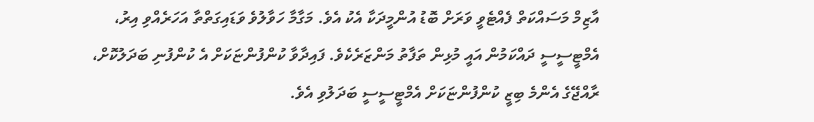އާޒިމް މަސައްކަތް ފެއްޓެވީ ވަރަށް ބޮޑު އުންމީދަކާ އެކު އެވެ. މަގާމާ ހަވާލުވެ ވަޑައިގަތްތާ އަހަރެއްވި އިރު، އެމްޓީސީސީ ދައްކަމުން އައީ މުޅިން ތަފާތު މަންޒަރެކެވެ. ފައިދާވާ ކުންފުންޏަކަށް އެ ކުންފުނި ބަދަލުކޮށް، ރާއްޖޭގެ އެންމެ ބިޒީ ކުންފުންޏަކަށް އެމްޓީސީސީ ބަދަލުވި އެވެ.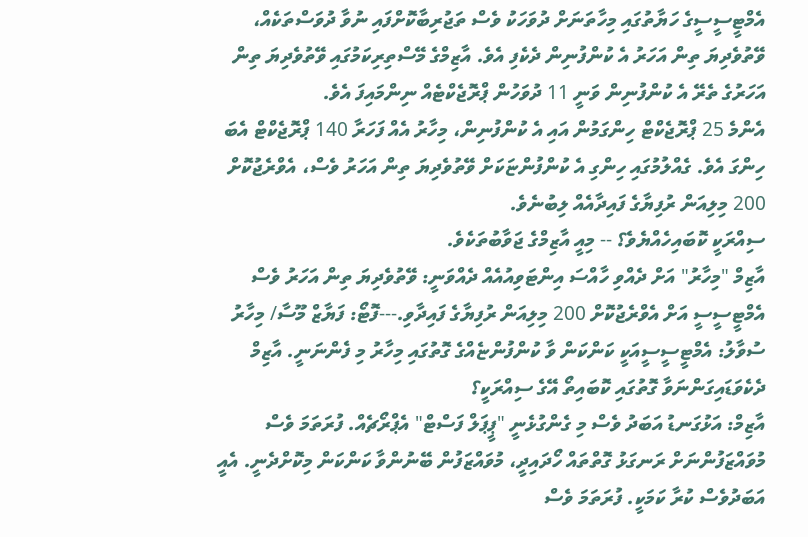އެމްޓީސީސީގެ ހަޔާތުގައި މިހާތަނަށް ދުވަހަކު ވެސް ތަޖުރިބާކޮށްފައި ނުވާ ދުވަސްތަކެއް، ވޭތުވެދިޔަ ތިން އަހަރު އެ ކުންފުނިން ދެކެފި އެވެ. އާޒިމްގެ މޭސްތިރިކަމުގައި ވޭތުވެދިޔަ ތިން އަހަރުގެ ތެރޭ އެ ކުންފުނިން ވަނީ 11 ދުވަހުން ޕްރޮޖެކްޓެއް ނިންމައިފަ އެވެ.
އެންމެ 25 ޕްރޮޖެކްޓް ހިންގަމުން އައި އެ ކުންފުނިން، މިހާރު އެއް ފަހަރާ 140 ޕްރޮޖެކްޓް އެބަ ހިންގަ އެވެ. ގެއްލުމުގައި ހިންގި އެ ކުންފުންޏަކަށް ވޭތުވެދިޔަ ތިން އަހަރު ވެސް، އެވްރެޖުކޮށް 200 މިލިއަން ރުފިޔާގެ ފައިދާއެއް ލިބުނެވެ.
ސިއްރަކީ ކޮބައިހެއްޔެވެ؟ -- މިއީ އާޒިމްގެ ޖަވާބުތަކެވެ.
އާޒިމް "މިހާރު" އަށް ދެއްވި ހާއްސަ އިންޓަވިއުއެއް ދެއްވަނީ: ވޭތުވެދިޔަ ތިން އަހަރު ވެސް އެމްޓީސީސީ އަށް އެވްރެޖުކޮށް 200 މިލިއަން ރުފިޔާގެ ފައިދާވި.---ފޮޓޯ: ފަޔާޒް މޫސާ/ މިހާރު
ސުވާލު: އެމްޓީސީސީއަކީ ކަންކަން ވާ ކުންފުންޏެއްގެ ގޮތުގައި މިހާރު މި ފެންނަނީ. އާޒިމް ދެކެވަޑައިގަންނަވާ ގޮތުގައި ކޮބައިތޯ އޭގެ ސިއްރަކީ؟
އާޒިމް: އަޅުގަނޑު އަބަދު ވެސް މި ގެންގުޅެނީ "ޕީޕަލް ފަސްޓް" އެޕްރޯޗެއް. ފުރަތަމަ ވެސް މުވައްޒަފުންނަށް ރަނގަޅު ގޮތްތައް ހޯދައިދީ، މުވައްޒަފުން ބޭނުންވާ ކަންކަން މިކޮށްދެނީ. އެއީ އަބަދުވެސް ކުރާ ކަމަކީ. ފުރަތަމަ ވެސް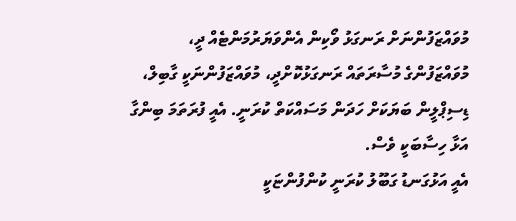މުވައްޒަފުންނަށް ރަނގަޅު ވޯކިން އެންވަޔަރުމަންޓެއް ދީ، މުވައްޒަފުންގެ މުސާރަތައް ރަނގަޅުކޮށްދީ، މުވައްޒަފުންނަކީ ގާބިލް، ޑިސިޕްލީން ބަޔަކަށް ހަދަން މަސައްކަތް ކުރަނީ. އެއީ ފުރަތަމަ ބިންގާ އަޅާ ހިސާބަކީ ވެސް.
އެއީ އަޅުގަނޑު ގަބޫލު ކުރަނީ ކުންފުންޏަކީ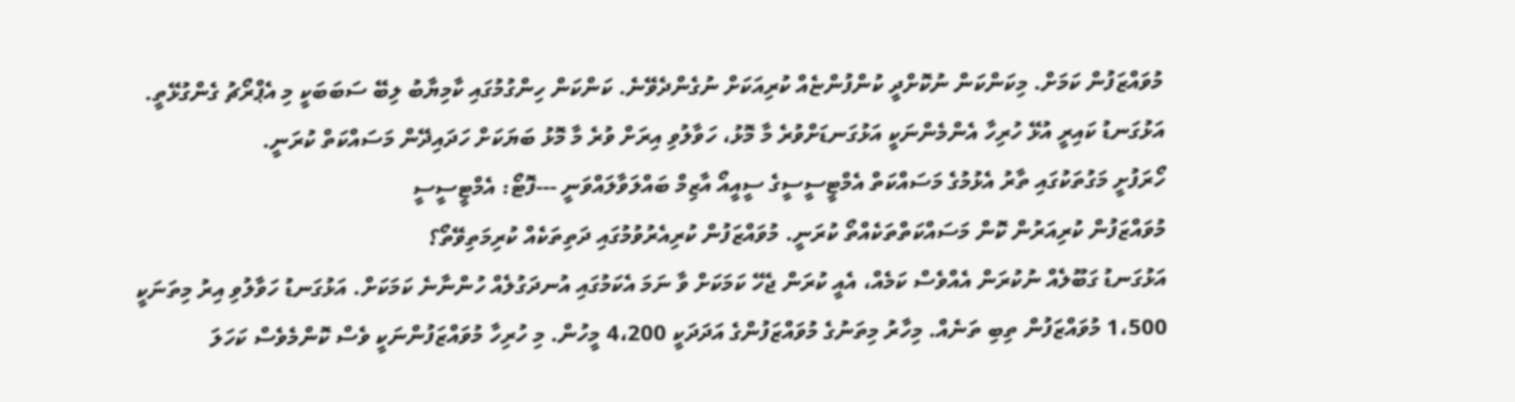މުވައްޒަފުން ކަމަށް. މިކަންކަން ނުކޮށްދީ ކުންފުންޏެއް ކުރިއަކަށް ނުގެންދެވޭނެ. ކަންކަން ހިންގުމުގައި ކާމިޔާބު ލިބޭ ސަބަބަކީ މި އެޕްރޯޗު ގެންގުޅޭތީ. އަޅުގަނޑު ކައިރީ އުޅޭ ހުރިހާ އެންމެންނަކީ އަޅުގަނޑަށްވުރެ މާ މޮޅު، ހަވާލުވި އިރަށް ވުރެ މާ މޮޅު ބަޔަކަށް ހަދައިދޭން މަސައްކަތް ކުރަނީ.
ހޯރަފުށީ މަގުތަކުގައި ތާރު އެޅުމުގެ މަސައްކަތް އެމްޓީސީސީގެ ސީއީއޯ އާޒިމް ބައްލަވާލައްވަނީ ---ފޮޓޯ: އެމްޓީސީސީ
މުވައްޒަފުން ކުރިއަރުން ކޮން މަސައްކަތްތަކެއްތޯ ކުރަނީ. މުވައްޒަފުން ކުރިއެރުވުމުގައި ދަތިތަކެއް ކުރިމަތިވޭތޯ؟
އަޅުގަނޑު ގަބޫލެއް ނުކުރަން އެއްވެސް ކަމެއް، އެއީ ކުރަން ޖެހޭ ކަމަކަށް ވާ ނަމަ އެކަމުގައި އުނދަގުލެއް ހުންނާނެ ކަމަކަށް. އަޅުގަނޑު ހަވާލުވި އިރު މިތަނަކީ 1،500 މުވައްޒަފުން ތިބި ތަނެއް. މިހާރު މިތަނުގެ މުވައްޒަފުންގެ އަދަދަކީ 4،200 މީހުން. މި ހުރިހާ މުވައްޒަފުންނަކީ ވެސް ކޮންމެވެސް ކަހަލަ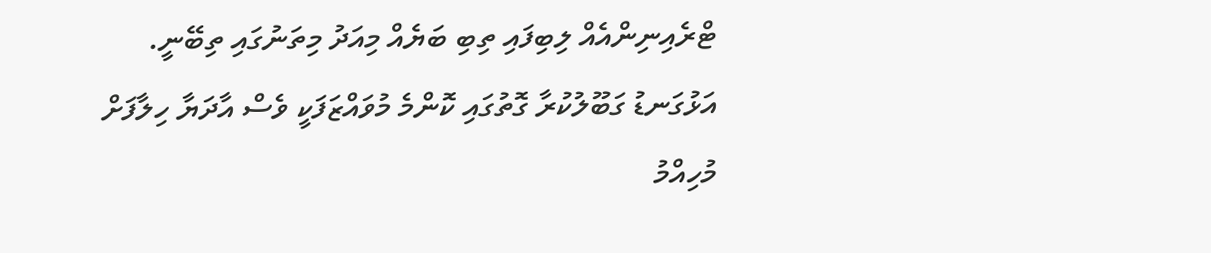ޓްރެއިނިންއެއް ލިބިފައި ތިބި ބަޔެއް މިއަދު މިތަނުގައި ތިބޭނީ.
އަޅުގަނޑު ގަބޫލުކުރާ ގޮތުގައި ކޮންމެ މުވައްޒަފަކީ ވެސް އާދަޔާ ހިލާފަށް މުހިއްމު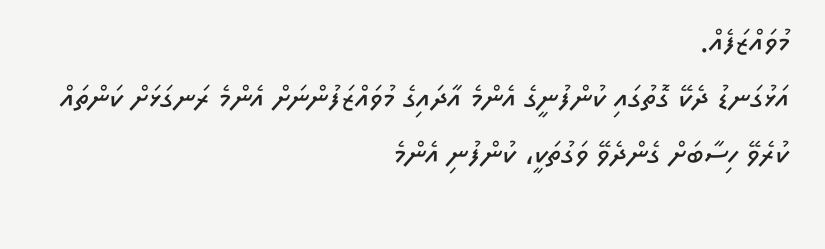މުވައްޒަފެއް.
އަޅުގަނޑު ދެކޭ ގޮތުގައި ކުންފުނީގެ އެންމެ އާދައިގެ މުވައްޒަފުންނަށް އެންމެ ރަނގަޅަށް ކަންތައް ކުރެވޭ ހިސާބަށް ގެންދެވޭ ވަގުތަކީ، ކުންފުނި އެންމެ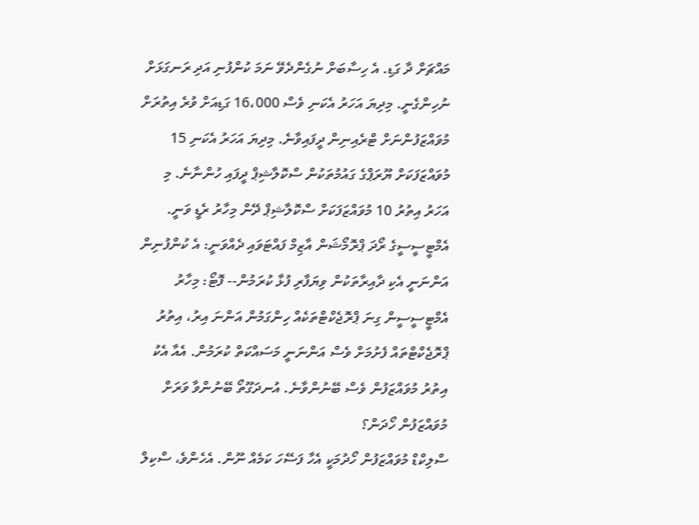މައްޗަށް ދާ ގަޑި. އެ ހިސާބަށް ނުގެންދެވޭ ނަމަ ކުންފުނި އަދި ރަނގަޅަށް ނުހިންގެނީ. މިދިޔަ އަހަރު އެކަނި ވެސް 16،000 ގަޑިއަށް ވުރެ އިތުރަށް މުވައްޒަފުންނަށް ޓްރެއިނިން ދީފައިވާނެ. މިދިޔަ އަހަރު އެކަނި 15 މުވައްޒަފަކަށް ޔޫރަޕްގެ ގައުމުތަކުން ސްކޮލާޝިޕް ދީފައި ހުންނާނެ. މި އަހަރު އިތުރު 10 މުވައްޒަފަކަށް ސްކޮލާޝިޕް ދޭން މިހާރު ރެޑީ ވަނީ.
އެމްޓީސީސީގެ ރޯދަ ޕްރޮމޯޝަން އާޒިމް ފައްޓަވައި ދެއްވަނީ: އެ ކުންފުނިން އަންނަނީ އެކި ދާއިރާތަކުން ވިޔަފާރި ފުޅާ ކުރަމުން-- ފޮޓޯ: މިހާރު
އެމްޓީސީސީން ގިނަ ޕްރޮޖެކްޓްތަކެއް ހިންގަމުން އަންނަ އިރު، އިތުރު ޕްރޮޖެކްޓްތައް ފެށުމަށް ވެސް އަންނަނީ މަސައްކަތް ކުރަމުން. އެއާ އެކު އިތުރު މުވައްޒަފުން ވެސް ބޭނުންވާނެ. އުނދަގޫތޯ ބޭނުންވާ ވަރަށް މުވައްޒަފުން ހޯދަން؟
ސްލިކްޑް މުވައްޒަފުން ހޯދުމަކީ އެހާ ފަސޭހަ ކަމެއް ނޫން. އެހެންވެ، ސްކިލް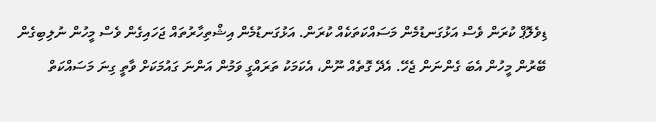ޑިވެލޮޕް ކުރަން ވެސް އަޅުގަނޑުމެން މަސައްކަތަކެއް ކުރަން. އަޅުގަނޑުމެން އިޝްތިހާރުތައް ޖަހައިގެން ވެސް މީހުން ނުލިބިގެން ބޭރުން މީހުން އެބަ ގެންނަން ޖެހޭ. އެދޭ ގޮތެއް ނޫން، އެކަމަކު ތަރައްގީ ވަމުން އަންނަ ގައުމަކަށް ވާތީ ގިނަ މަސައްކަތް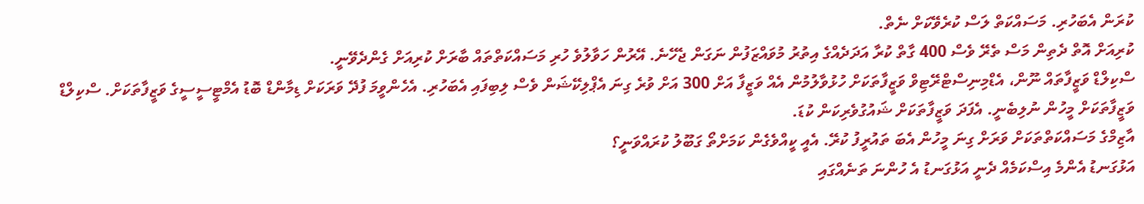ކުރަން އެބަހުރި. މަސައްކަތް ލަސް ކުރެވޭކަށް ނެތް.
ކުރިއަށް އޮތް ދެތިން މަސް ތެރޭ ވެސް 400 ގާތް ކުރާ އަދަދެއްގެ އިތުރު މުވައްޒަފުން ނަގަން ޖެހޭނެ. އޭރުން ހަވާލުވެ ހުރި މަސައްކަތްތައް ބާރަށް ކުރިއަށް ގެންދެވޭނީ.
ސްކިލްޑް ވަޒީފާތައް ނޫން، އެޑްމިނިސްޓްރޭޓިވް ވަޒީފާތަކަށް ހުޅުވާލުމުން އެއް ވަޒީފާ އަށް 300 އަށް ވުރެ ގިނަ އެޕްލިކޭޝަން ވެސް ލިބިފައި އެބަހުރި. އެހެންވީމަ ފުދޭ ވަރަކަށް ޑިމާންޑް ބޮޑު އެމްޓީސީސީގެ ވަޒީފާތަކަށް. ސްކިލްޑް ވަޒީފާތަކަށް މީހުން ނުލިބެނީ. އެފަދަ ވަޒީފާތަކަށް ޝައުގުވެރިކަން ކުޑަ.
އާޒިމްގެ މަސައްކަތްތަކަށް ވަރަށް ގިނަ މީހުން އެބަ ތައުރީފު ކުރޭ. އެއީ ކީއްވެގެން ކަމަށްތޯ ގަބޫލު ކުރައްވަނީ؟
އަޅުގަނޑު އެންމެ އިސްކަމެއް ދެނީ އަޅުގަނޑު އެ ހުންނަ ތަނެއްގައި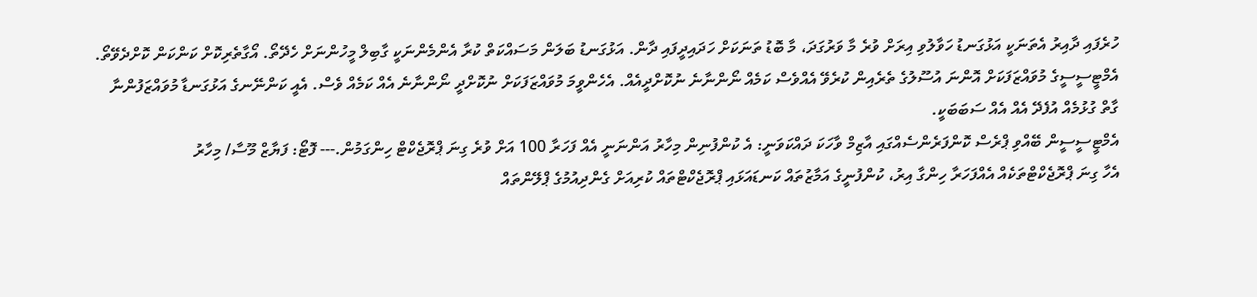ހުރެފައި ދާއިރު އެތަނަކީ އަޅުގަނޑު ހަވާލުވި އިރަށް ވުރެ މާ ވަރުގަދަ، މާ ބޮޑު ތަނަކަށް ހަދައިދީފައި ދާން. އަޅުގަނޑު ބަލަން މަސައްކަތް ކުރާ އެންމެންނަކީ ގާބިލް މީހުންނަށް ހެދޭތޯ. އޯގާތެރިކޮށް ކަންކަން ކޮށްދެވޭތޯ.
އެމްޓީސީސީގެ މުވައްޒަފަކަށް އޮންނަ އުސޫލުގެ ތެރެއިން ކުރެވޭ އެއްވެސް ކަމެއް ނޯންނާނެ ނުކޮށްދީއެއް. އެހެންވީމަ މުވައްޒަފަކަށް ނުކޮށްދީ ނޯންނާނެ އެއް ކަމެއް ވެސް. އެއީ ކަންނޭނގެ އަޅުގަނޑާ މުވައްޒަފުންނާ ގާތް ގުޅުމެއް އުފެދޭ އެއް އެއް ސަބަބަކީ.
އެމްޓީސީސީން ބޭއްވި ޕްރެސް ކޮންފަރެންސެއްގައި އާޒިމް ވާހަކަ ދައްކަވަނީ: އެ ކުންފުނިން މިހާރު އަންނަނީ އެއް ފަހަރާ 100 އަށް ވުރެ ގިނަ ޕްރޮޖެކްޓް ހިންގަމުން.--- ފޮޓޯ: ފަޔާޒް މޫސާ/ މިހާރު
އެހާ ގިނަ ޕްރޮޖެކްޓްތަކެއް އެއްފަހަރާ ހިންގާ އިރު، ކުންފުނީގެ އަމާޒުތައް ކަނޑައަޅައި ޕްރޮޖެކްޓްތައް ކުރިއަށް ގެންދިއުމުގެ ޕްލޭންތައް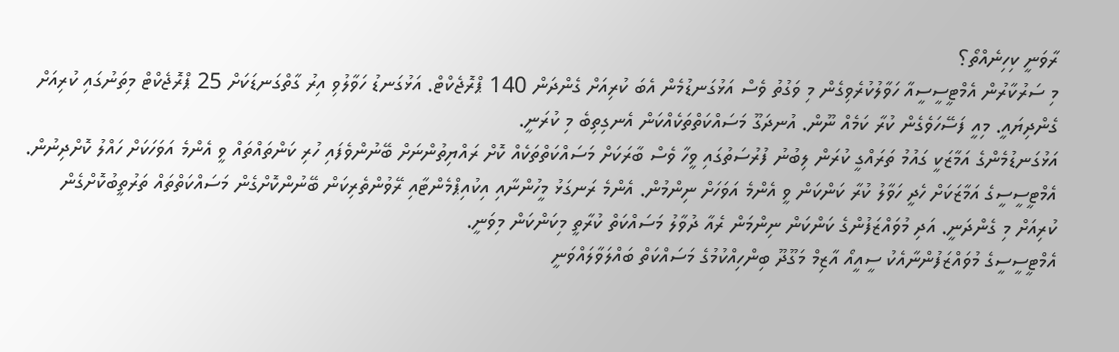ރާވަނީ ކިހިނެއްތޯ؟
މި ސަރުކާރުން އެމްޓީސީސީއާ ހަވާލުކުރެވިގެން މި ވަގުތު ވެސް އަޅުގަނޑުމެން އެބަ ކުރިއަށް ގެންދަން 140 ޕްރޮޖެކްޓް. އަޅުގަނޑު ހަވާލުވި އިރު ގާތްގަނޑަކަށް 25 ޕްރޮޖެކްޓް މިތަނުގައި ކުރިއަށް ގެންދިޔައީ. މިއީ ފަސޭހަވެގެން ކުރާ ކަމެއް ނޫން. އުނދަގޫ މަސައްކަތްތަކެއްކަން އެނގިތިބެ މި ކުރަނީ.
އަޅުގަނޑުމެންގެ އަމާޒަކީ ގައުމު ތަރައްގީ ކުރަން ލިބުނު ފުރުސަތުގައި ވީހާ ވެސް ބާރަކަށް މަސައްކަތްތަކެއް ކޮށް ރައްޔިތުންނަށް ބޭނުންވެފައި ހުރި ކަންތައްތައް ވީ އެންމެ އަވަހަކަށް ހައްލު ކޮށްދިނުން. އެމްޓީސީސީގެ އަމާޒަކަށް ހެދީ ހަވާލު ކުރާ ކަންކަން ވީ އެންމެ އަވަހަށް ނިންމުން. އެންމެ ރަނގަޅު މީހުންނާއި އިކުއިޕްމެންޓާއި ރޭވުންތެރިކަން ބޭނުންކޮށްގެން މަސައްކަތްތައް ތަރުތީބުކޮށްގެން ކުރިއަށް މި ގެންދަނީ. އަދި މުވައްޒަފުންގެ ކަންކަން ނިންމަން ރެއާ ދުވާލު މަސައްކަތް ކުރާތީ މިކަންކަން މިވަނީ.
އެމްޓީސީސީގެ މުވައްޒަފުންނާއެކު ސީއީއޯ އާޒިމް މަގޫދޫ ބިންހިއްކުމުގެ މަސައްކަތް ބައްލަވާލައްވަނީ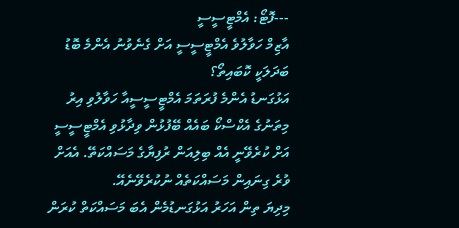---ފޮޓޯ: އެމްޓީސީސީ
އާޒިމް ހަވާލުވެ އެމްޓީސީސީ އަށް ގެނެވުނު އެންމެ ބޮޑު ބަދަލަކީ ކޮބައިތޯ؟
އަޅުގަނޑު އެންމެ ފުރަތަމަ އެމްޓީސީސީއާ ހަވާލުވި އިރު މިތަނުގެ އެކްސްކޯ ބައެއް ބޭފުޅުން ވިދާޅުވި އެމްޓީސީސީ އަށް ކުރެވޭނީ އެއް ބިލިއަން ރުފިޔާގެ މަސައްކަތޭ. އެއަށް ވުރެ ގިނައިން މަސައްކަތެއް ނުކުރެވޭނެއޭ.
މިދިޔަ ތިން އަހަރު އަޅުގަނޑުމެން އެބަ މަސައްކަތް ކުރަން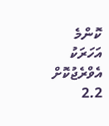ކޮންމެ އަހަރަކު އެވްރެޖުކޮށް 2.2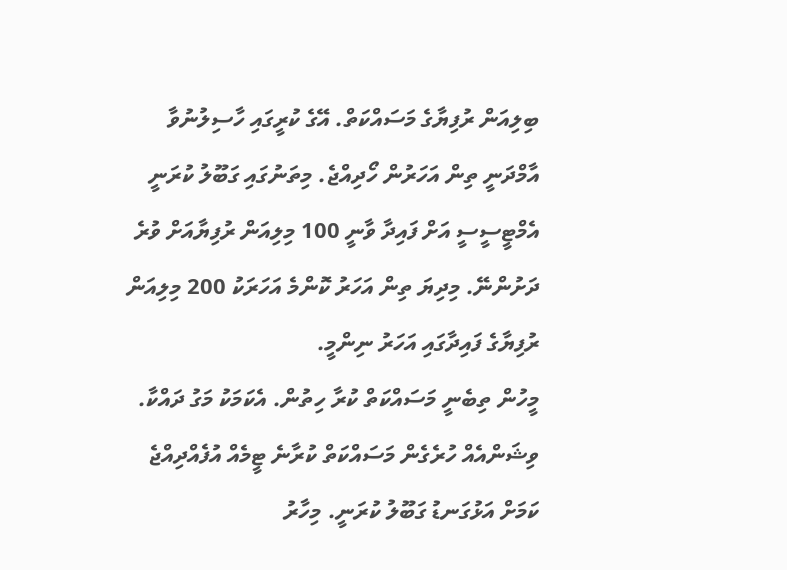ބިލިއަން ރުފިޔާގެ މަސައްކަތް. އޭގެ ކުރީގައި ހާސިލުނުވާ އާމްދަނީ ތިން އަހަރުން ހޯދިއްޖެ. މިތަނުގައި ގަބޫލު ކުރަނީ އެމްޓީސީސީ އަށް ފައިދާ ވާނީ 100 މިލިއަން ރުފިޔާއަށް ވުރެ ދަށުންނޭ. މިދިޔަ ތިން އަހަރު ކޮންމެ އަހަރަކު 200 މިލިއަން ރުފިޔާގެ ފައިދާގައި އަހަރު ނިންމީ.
މީހުން ތިބެނީ މަސައްކަތް ކުރާ ހިތުން. އެކަމަކު މަގު ދައްކާ. ވިޝަންއެއް ހުރެގެން މަސައްކަތް ކުރާނެ ޓީމެއް އުފެއްދިއްޖެ ކަމަށް އަޅުގަނޑު ގަބޫލު ކުރަނީ. މިހާރު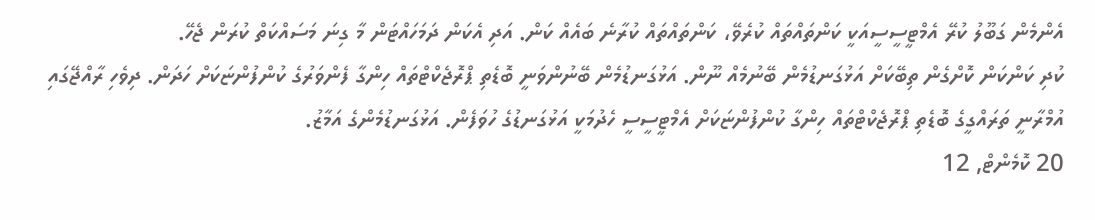އެންމެން ގަބޫލު ކުރޭ އެމްޓީސީސީއަކީ ކަންތައްތައް ކުރެވޭ، ކަންތައްތައް ކުރާނެ ބައެއް ކަން. އަދި އެކަން ދަމަހައްޓަން މާ ގިނަ މަސައްކަތް ކުރަން ޖެހޭ.
ކުދި ކަންކަން ކޮށްގެން ތިބޭކަށް އަޅުގަނޑުމެން ބޭނުމެއް ނޫން. އަޅުގަނޑުމެން ބޭނުންވަނީ ބޮޑެތި ޕްރޮޖެކްޓްތައް ހިންގާ ފެންވަރުގެ ކުންފުންޏަކަށް ހަދަން. ދިވެހި ރާއްޖޭގައި އުމްރާނީ ތަރައްގީގެ ބޮޑެތި ޕްރޮޖެކްޓްތައް ހިންގާ ކުންފުންޏަކަށް އެމްޓީސީސީ ހެދުމަކީ އަޅުގަނޑުގެ ހުވަފެން. އަޅުގަނޑުމެންގެ އަމާޒު.
20 ކޮމެންޓް, 12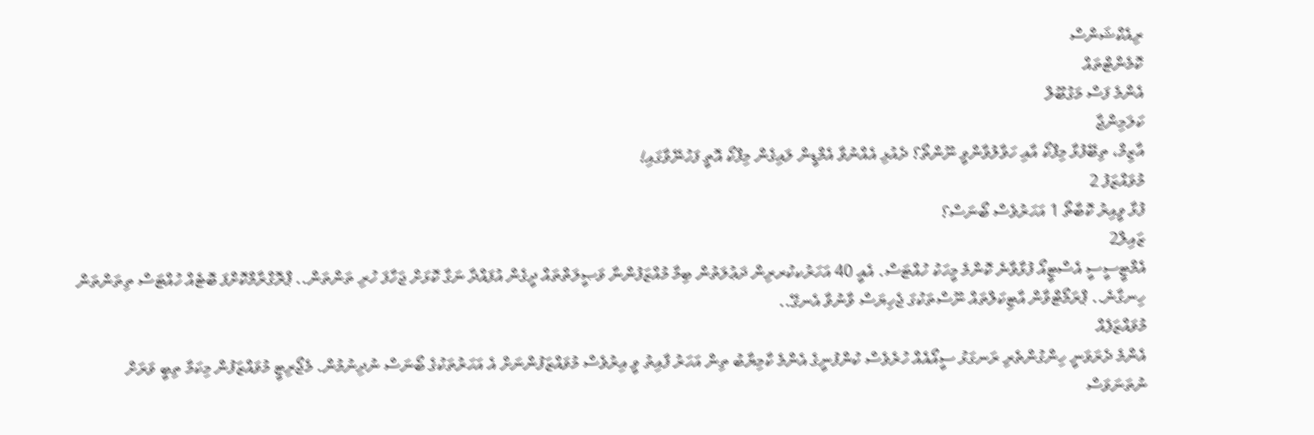ރިއެކްޝަންސް
ކޮމެންޓްތައް
އެންމެ ފަސް މަގުބޫލް
ކަލަމިންޖާ
އާޒިމް، ތިބޭފުޅާ މިފްކޯ އާއި ހަވާލުވާންވީ ނޫންތޯ؟ ދެއުޅި އެއްނުވާ އެމްޑީން ލައިގެން މިފްކޯ އޮތީ ފަހުނޭވާގައި!
މުވައްޒަފު 2
ފުޅާ ވީއިރު ކޮބާތޯ 1 އަހަރުވެސް ބޯނަސް؟
ޒައިލް2
އެމްޓީސީސީ އެސްޓީއޯ ފުޅާވާނެ ކޮންމެ މީހަކު ހުއްޓަސް. އެއީ 40 އަހަރުކކުރރިން ދަޢުލަތުން ބިމާ މުއްޒަފުންނާ ވަޞީލަތްތައް ދީގެން އުފައްދާ ނަގާ ކޮޅަށް ޖަހާފަ ހުރި ތަންތަން.. ޕްރޮގްރާމްކޮށްފަ ބޮޓެއް ހުއްޓަސް ތިތަންތަން ހިނގާނެ.. ޕްރަމޯޓްވާން އާޓިކަލްތައް ނޫސްތަކުގަ ޖެހިޔަސް ވާނުވާ އެނގޭ..
މުވައްޒަފެއް
އެންމެ ދެރަވަނީ ހިންގުންތެރި ރަނގަޅު ސީއޯއެއް ހުރެވެސް ކުންފުނީގެ އެންމެ ކާމިޔާބު ތިން އަހަރު ފާއިތު ވީ އިރުވެސް މުވައްޒަފުންނަށް އެ އަހަރުތަކުގެ ބޯނަސް ނުދިނުމުން. މެޖޯރިޓީ މުވައްޒަފުން މިކަމާ ތިބީ ވަރަށް ނުތަނަވަސް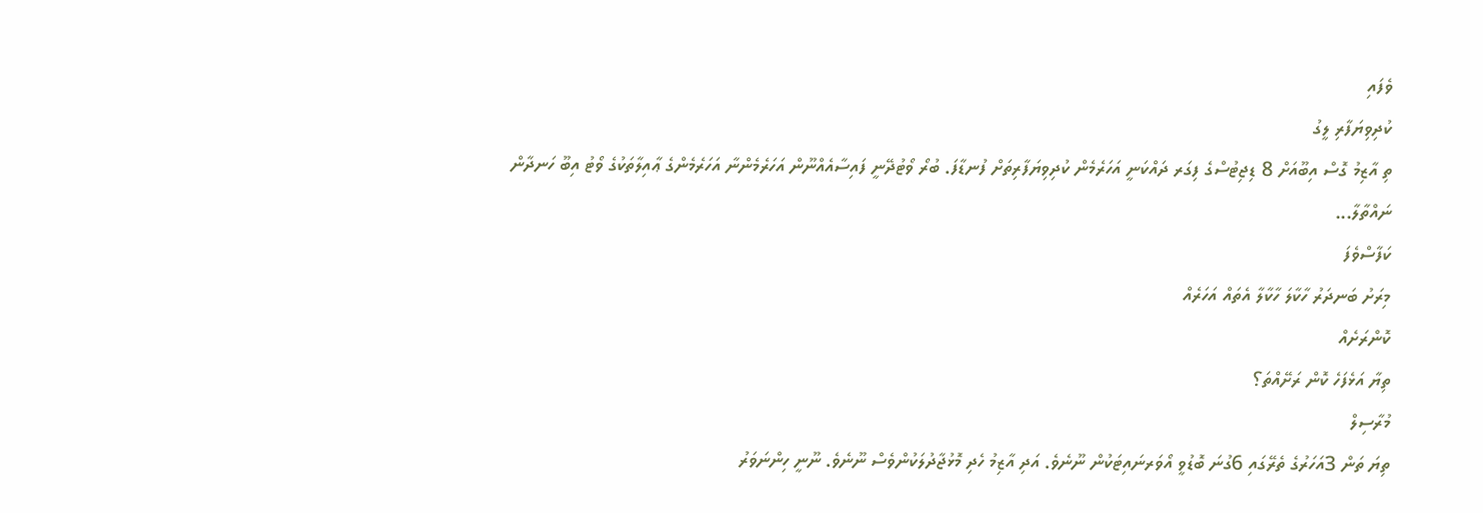ވެފައި
ކުދިވިޔަފާރި ލީގު
ތި އާޒިމު ގޮސް އިބޫއަށް 8 ޑިޖިޓުސްގެ ފިގަރ ދައްކަނީ އަހަރެމެން ކުދިވިޔަފާރިތަށް ފުނޑާފަ. ބުރޯ ވޯޓުދޭނީ ފައިސާއެއްނޫން އަހަރެމެންނާ އަހަރެމެންގެ ޢާއިލާތަކުގެ ވޯޓު އިބޫ ހަނދާން ނައްތާލާ...
ކަފާސްވެފަ
މިރަށު ބަނދަރު ހާކާލަ ހާކާލާ އެތައް އަހަރެއް
ކޮންރަށެއް
ތިޔާ އަޅެފަހެ ކޮން ރަށޭއްތަ؟
މުރާސިލް
ތިޔަ ތަން 3އަހަރުގެ ތެރޭގައި 6ގުނަ ބޮޑުވީ އޯވަރނައިޓަކުން ނޫނެވެ. އަދި އާޒިމު ހެދި މޮޅުޖާދުލަކުންވެސް ނޫނެވެ. ނޫނީ ހިންނަވަރު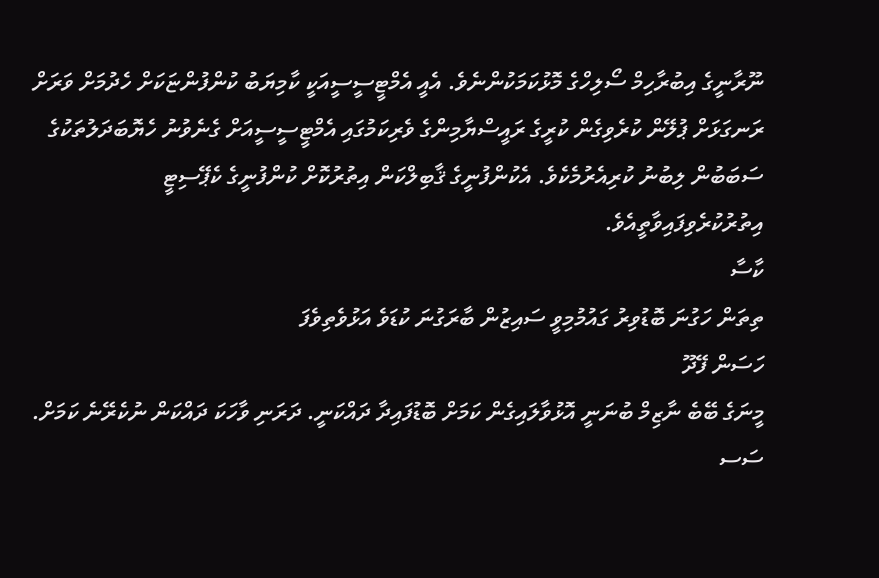ނޫރާނީގެ އިބުރާހިމް ސޯލިހްގެ މޮޅުކަމަކުންނެވެ. އެއީ އެމްޓީސީސީއަކީ ކާމިޔަބު ކުންފުންޏަކަށް ހެދުމަށް ވަރަށް ރަނގަޅަށް ޕުލޭން ކުރެވިގެން ކުރީގެ ރައީސްޔާމިންގެ ވެރިކަމުގައި އެމްޓީސީސީއަށް ގެނެވުނު ހެޔޮބަދަލުތަކުގެ ސަބަބުން ލިބުނު ކުރިއެރުމެކެވެ. އެކުންފުނީގެ ޤާބިލްކަން އިތުރުކޮށް ކުންފުނީގެ ކެޕޭސިޓީ އިތުރުކުރެވިފައިވާތީއެވެ.
ކާސާ
ތިތަން ހަގުނަ ބޮޑުވިރު ގައުމުމިވީ ސައިޒުން ބާރަގުނަ ކުޑަވެ އަޅުވެތިވެފަ
ހަސަން ފޭދޫ
މީނަގެ ބޭބެ ނާޒިމް ބުނަނީ އޮޅުވާލައިގެން ކަމަށް ބޮޑުފައިދާ ދައްކަނީ. ދަރަނި ވާހަކަ ދައްކަން ނުކެރޭނެ ކަމަށް.
ސަސ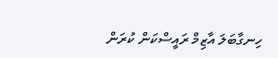ހިނގާބަލަ އާޒިމް ރައީސްކަން ކުރަން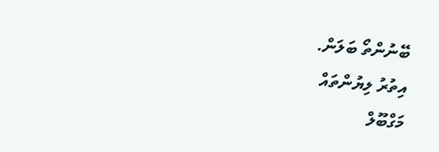ބޭނުންތޯ ބަލަން.
އިތުރު ލިޔުންތައް
މަގްބޫލް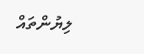ލިޔުންތައް